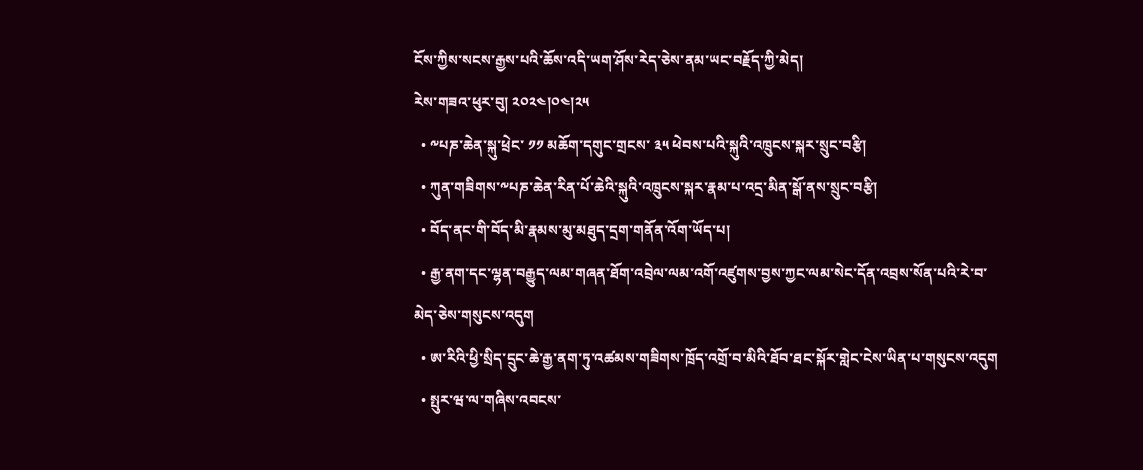ངོས་ཀྱིས་སངས་རྒྱས་པའི་ཆོས་འདི་ཡག་ཤོས་རེད་ཅེས་ནམ་ཡང་བརྗོད་ཀྱི་མེད།
རེས་གཟའ་ཕུར་བུ། ༢༠༢༤།༠༤།༢༥
  • ༸པཎ་ཆེན་སྐུ་ཕྲེང་ ༡༡ མཆོག་དགུང་གྲངས་ ༣༥ ཕེབས་པའི་སྐུའི་འཁྲུངས་སྐར་སྲུང་བརྩི།
  • ཀུན་གཟིགས་༸པཎ་ཆེན་རིན་པོ་ཆེའི་སྐུའི་འཁྲུངས་སྐར་རྣམ་པ་འདྲ་མིན་སྒོ་ནས་སྲུང་བརྩི།
  • བོད་ནང་གི་བོད་མི་རྣམས་མུ་མཐུད་དྲག་གནོན་འོག་ཡོད་པ།
  • རྒྱ་ནག་དང་ལྷན་བརྒྱུད་ལམ་གཞན་ཐོག་འབྲེལ་ལམ་འགོ་འཛུགས་བྱས་ཀྱང་ལམ་སེང་དོན་འབྲས་སོན་པའི་རེ་བ་མེད་ཅེས་གསུངས་འདུག
  • ཨ་རིའི་ཕྱི་སྲིད་དྲུང་ཆེ་རྒྱ་ནག་ཏུ་འཚམས་གཟིགས་ཁྲོད་འགྲོ་བ་མིའི་ཐོབ་ཐང་སྐོར་གླེང་ངེས་ཡིན་པ་གསུངས་འདུག
  • སྤུར་ཝ་ལ་གཞིས་འབངས་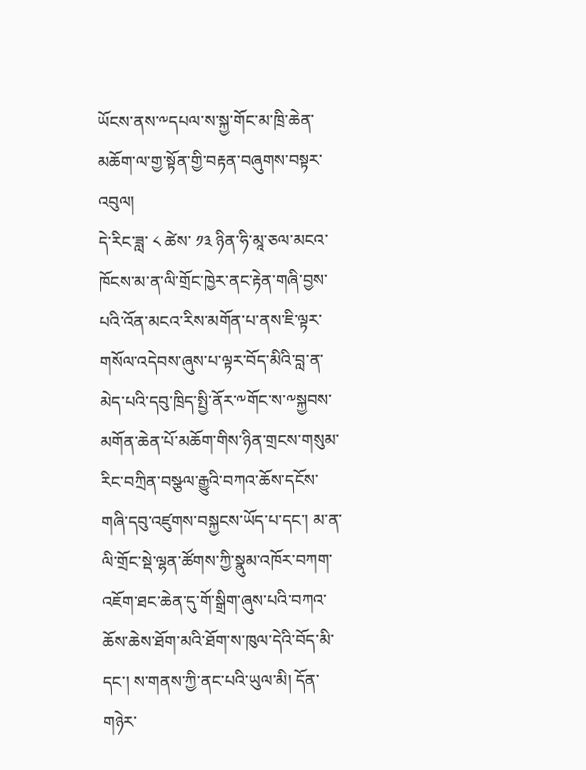ཡོངས་ནས་༸དཔལ་ས་སྐྱ་གོང་མ་ཁྲི་ཆེན་མཆོག་ལ་གྱ་སྟོན་གྱི་བརྟན་བཞུགས་བསྟར་འབུལ།
དེ་རིང་ཟླ་ ༨ ཚེས་ ༡༣ ཉིན་ཧི་མཱ་ཅལ་མངའ་ཁོངས་མ་ན་ལི་གྲོང་ཁྱེར་ནང་རྟེན་གཞི་བྱས་པའི་འོན་མངའ་རིས་མགོན་པ་ནས་ཇི་ལྟར་གསོལ་འདེབས་ཞུས་པ་ལྟར་བོད་མིའི་བླ་ན་མེད་པའི་དབུ་ཁྲིད་སྤྱི་ནོར་༸གོང་ས་༸སྐྱབས་མགོན་ཆེན་པོ་མཆོག་གིས་ཉིན་གྲངས་གསུམ་རིང་བཀྲིན་བསྩལ་རྒྱུའི་བཀའ་ཆོས་དངོས་གཞི་དབུ་འཛུགས་བསྐྱངས་ཡོད་པ་དང་། མ་ན་ལི་གྲོང་སྡེ་ལྷན་ཚོགས་ཀྱི་སྣུམ་འཁོར་བཀག་འཇོག་ཐང་ཆེན་དུ་གོ་སྒྲིག་ཞུས་པའི་བཀའ་ཆོས་ཆེས་ཐོག་མའི་ཐོག་ས་ཁུལ་དེའི་བོད་མི་དང་། ས་གནས་ཀྱི་ནང་པའི་ཡུལ་མི། དོན་གཉེར་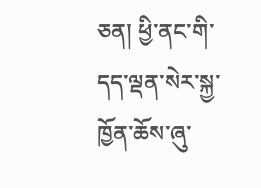ཅན། ཕྱི་ནང་གི་དད་ལྡན་སེར་སྐྱ་ཁྱོན་ཆོས་ཞུ་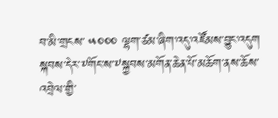བ་མི་གྲངས་ ༥༠༠༠ ལྷག་ཙམ་ཞིག་འདུ་འཛོམས་བྱུང་འདུག
སྐབས་དེར་༸གོང་ས་༸སྐྱབས་མགོན་ཆེན་པོ་མཆོག་ནས་ཆོས་འབྲེལ་གྱི་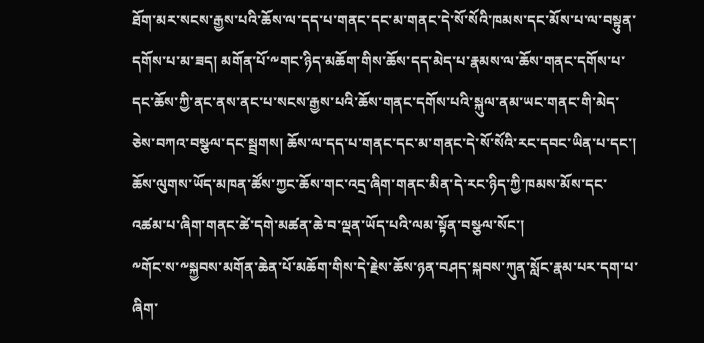ཐོག་མར་སངས་རྒྱས་པའི་ཆོས་ལ་དད་པ་གནང་དང་མ་གནང་དེ་སོ་སོའི་ཁམས་དང་མོས་པ་ལ་བསྟུན་དགོས་པ་མ་ཟད། མགོན་པོ་༸གང་ཉིད་མཆོག་གིས་ཆོས་དད་མེད་པ་རྣམས་ལ་ཆོས་གནང་དགོས་པ་དང་ཆོས་ཀྱི་ནང་ནས་ནང་པ་སངས་རྒྱས་པའི་ཆོས་གནང་དགོས་པའི་སྐུལ་ནམ་ཡང་གནང་གི་མེད་ཅེས་བཀའ་བསྩལ་དང་སྦྲགས། ཆོས་ལ་དད་པ་གནང་དང་མ་གནང་དེ་སོ་སོའི་རང་དབང་ཡིན་པ་དང་། ཆོས་ལུགས་ཡོད་མཁན་ཚོས་ཀྱང་ཆོས་གང་འདྲ་ཞིག་གནང་མིན་དེ་རང་ཉིད་ཀྱི་ཁམས་མོས་དང་འཚམ་པ་ཞིག་གནང་ཚེ་དགེ་མཚན་ཆེ་བ་ལྡན་ཡོད་པའི་ལམ་སྟོན་བསྩལ་སོང་།
༸གོང་ས་༸སྐྱབས་མགོན་ཆེན་པོ་མཆོག་གིས་དེ་རྗེས་ཆོས་ཉན་བཤད་སྐབས་ཀུན་སློང་རྣམ་པར་དག་པ་ཞིག་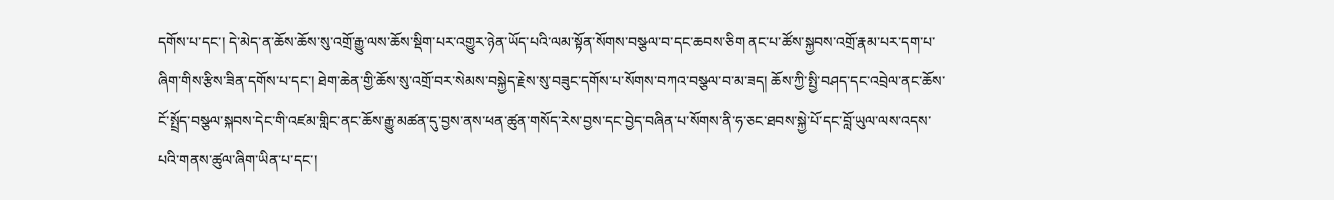དགོས་པ་དང་། དེ་མེད་ན་ཆོས་ཆོས་སུ་འགྲོ་རྒྱུ་ལས་ཆོས་སྡིག་པར་འགྱུར་ཉེན་ཡོད་པའི་ལམ་སྟོན་སོགས་བསྩལ་བ་དང་ཆབས་ཅིག ནང་པ་ཚོས་སྐྱབས་འགྲོ་རྣམ་པར་དག་པ་ཞིག་གིས་རྩིས་ཟིན་དགོས་པ་དང་། ཐེག་ཆེན་གྱི་ཆོས་སུ་འགྲོ་བར་སེམས་བསྐྱེད་རྗེས་སུ་བཟུང་དགོས་པ་སོགས་བཀའ་བསྩལ་བ་མ་ཟད། ཆོས་ཀྱི་སྤྱི་བཤད་དང་འབྲེལ་ནང་ཆོས་ངོ་སྤྲོད་བསྩལ་སྐབས་དེང་གི་འཛམ་གླིང་ནང་ཆོས་རྒྱུ་མཚན་དུ་བྱས་ནས་ཕན་ཚུན་གསོད་རེས་བྱས་དང་བྱེད་བཞིན་པ་སོགས་ནི་ཧ་ཅང་ཐབས་སྐྱེ་པོ་དང་བློ་ཡུལ་ལས་འདས་པའི་གནས་ཚུལ་ཞིག་ཡིན་པ་དང་།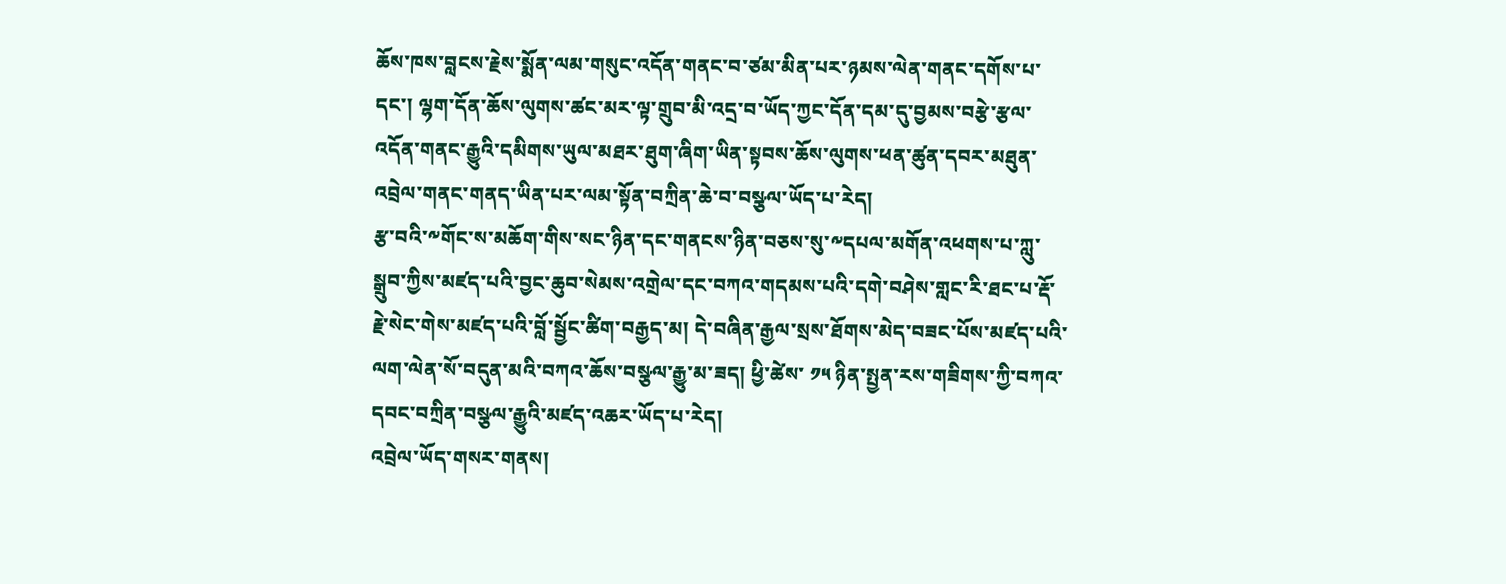ཆོས་ཁས་བླངས་རྗེས་སྨོན་ལམ་གསུང་འདོན་གནང་བ་ཙམ་མིན་པར་ཉམས་ལེན་གནང་དགོས་པ་དང་། ལྷག་དོན་ཆོས་ལུགས་ཚང་མར་ལྟ་གྲུབ་མི་འདྲ་བ་ཡོད་ཀྱང་དོན་དམ་དུ་བྱམས་བརྩེ་རྩལ་འདོན་གནང་རྒྱུའི་དམིགས་ཡུལ་མཐར་ཐུག་ཞིག་ཡིན་སྟབས་ཆོས་ལུགས་ཕན་ཚུན་དབར་མཐུན་འབྲེལ་གནང་གནད་ཡིན་པར་ལམ་སྟོན་བཀྲིན་ཆེ་བ་བསྩལ་ཡོད་པ་རེད།
རྩ་བའི་༸གོང་ས་མཆོག་གིས་སང་ཉིན་དང་གནངས་ཉིན་བཅས་སུ་༸དཔལ་མགོན་འཕགས་པ་ཀླུ་སྒྲུབ་ཀྱིས་མཛད་པའི་བྱང་ཆུབ་སེམས་འགྲེལ་དང་བཀའ་གདམས་པའི་དགེ་བཤེས་གླང་རི་ཐང་པ་རྡོ་རྗེ་སེང་གེས་མཛད་པའི་བློ་སྦྱོང་ཚིག་བརྒྱད་མ། དེ་བཞིན་རྒྱལ་སྲས་ཐོགས་མེད་བཟང་པོས་མཛད་པའི་ལག་ལེན་སོ་བདུན་མའི་བཀའ་ཆོས་བསྩལ་རྒྱུ་མ་ཟད། ཕྱི་ཚེས་ ༡༥ ཉིན་སྤྱན་རས་གཟིགས་ཀྱི་བཀའ་དབང་བཀྲིན་བསྩལ་རྒྱུའི་མཛད་འཆར་ཡོད་པ་རེད།
འབྲེལ་ཡོད་གསར་གནས།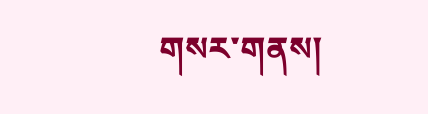གསར་གནས།